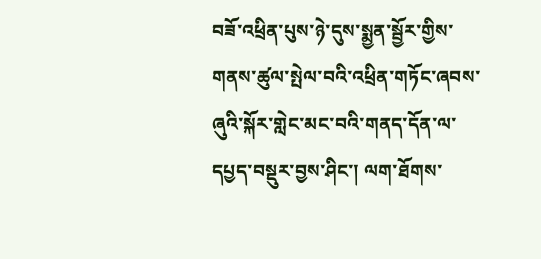བཟོ་འཕྲིན་པུས་ཉེ་དུས་སྨྱན་སྦྱོར་གྱིས་གནས་ཚུལ་སྤེལ་བའི་འཕྲིན་གཏོང་ཞབས་ཞུའི་སྐོར་གླེང་མང་བའི་གནད་དོན་ལ་དཔྱད་བསྡུར་བྱས་ཤིང་། ལག་ཐོགས་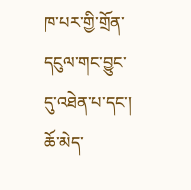ཁ་པར་གྱི་གྲོན་དངུལ་གང་བྱུང་དུ་འཐེན་པ་དང་། ཆོ་མེད་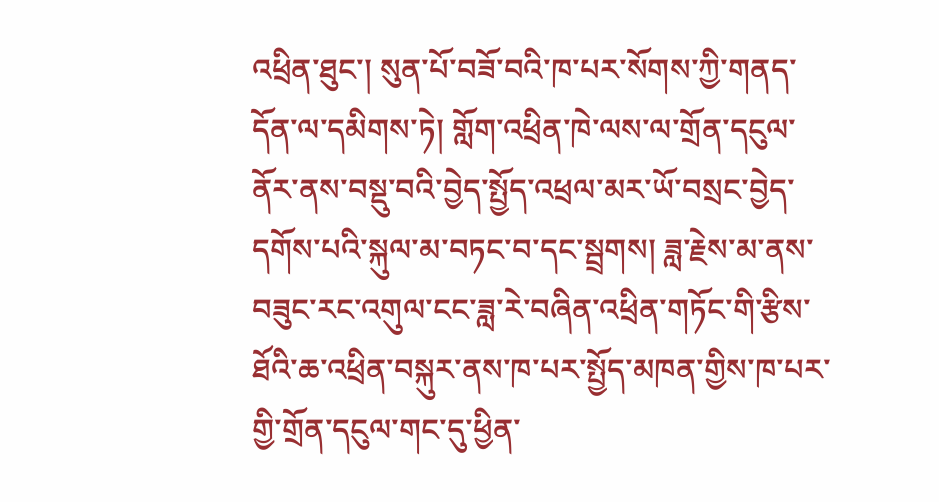འཕྲིན་ཐུང་། སུན་པོ་བཟོ་བའི་ཁ་པར་སོགས་ཀྱི་གནད་དོན་ལ་དམིགས་ཏེ། གློག་འཕྲིན་ཁེ་ལས་ལ་གྲོན་དངུལ་ནོར་ནས་བསྡུ་བའི་བྱེད་སྤྱོད་འཕྲལ་མར་ཡོ་བསྲང་བྱེད་དགོས་པའི་སྐུལ་མ་བཏང་བ་དང་སྦྲགས། ཟླ་རྗེས་མ་ནས་བཟུང་རང་འགུལ་ངང་ཟླ་རེ་བཞིན་འཕྲིན་གཏོང་གི་རྩིས་ཐོའི་ཆ་འཕྲིན་བསྐུར་ནས་ཁ་པར་སྤྱོད་མཁན་གྱིས་ཁ་པར་གྱི་གྲོན་དངུལ་གང་དུ་ཕྱིན་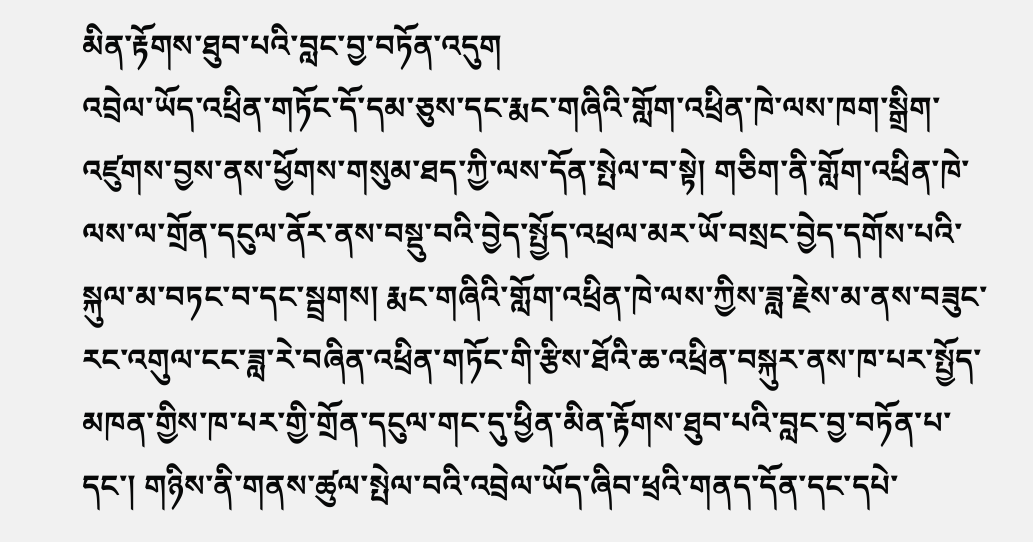མིན་རྟོགས་ཐུབ་པའི་བླང་བྱ་བཏོན་འདུག
འབྲེལ་ཡོད་འཕྲིན་གཏོང་དོ་དམ་ཅུས་དང་རྨང་གཞིའི་གློག་འཕྲིན་ཁེ་ལས་ཁག་སྒྲིག་འཛུགས་བྱས་ནས་ཕྱོགས་གསུམ་ཐད་ཀྱི་ལས་དོན་སྤེལ་བ་སྟེ། གཅིག་ནི་གློག་འཕྲིན་ཁེ་ལས་ལ་གྲོན་དངུལ་ནོར་ནས་བསྡུ་བའི་བྱེད་སྤྱོད་འཕྲལ་མར་ཡོ་བསྲང་བྱེད་དགོས་པའི་སྐུལ་མ་བཏང་བ་དང་སྦྲགས། རྨང་གཞིའི་གློག་འཕྲིན་ཁེ་ལས་ཀྱིས་ཟླ་རྗེས་མ་ནས་བཟུང་རང་འགུལ་ངང་ཟླ་རེ་བཞིན་འཕྲིན་གཏོང་གི་རྩིས་ཐོའི་ཆ་འཕྲིན་བསྐུར་ནས་ཁ་པར་སྤྱོད་མཁན་གྱིས་ཁ་པར་གྱི་གྲོན་དངུལ་གང་དུ་ཕྱིན་མིན་རྟོགས་ཐུབ་པའི་བླང་བྱ་བཏོན་པ་དང་། གཉིས་ནི་གནས་ཚུལ་སྤེལ་བའི་འབྲེལ་ཡོད་ཞིབ་ཕྲའི་གནད་དོན་དང་དཔེ་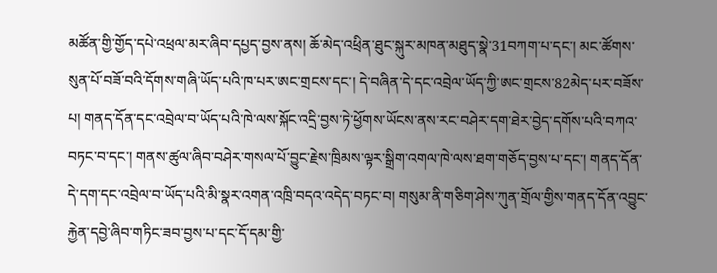མཚོན་གྱི་གྱོད་དཔེ་འཕྲལ་མར་ཞིབ་དཔྱད་བྱས་ནས། ཆོ་མེད་འཕྲིན་ཐུང་སྐུར་མཁན་མཐུད་སྣེ་31བཀག་པ་དང་། མང་ཚོགས་སུན་པོ་བཟོ་བའི་དོགས་གཞི་ཡོད་པའི་ཁ་པར་ཨང་གྲངས་དང་། དེ་བཞིན་དེ་དང་འབྲེལ་ཡོད་ཀྱི་ཨང་གྲངས་82མེད་པར་བཟོས་པ། གནད་དོན་དང་འབྲེལ་བ་ཡོད་པའི་ཁེ་ལས་སྐོང་འདྲི་བྱས་ཏེ་ཕྱོགས་ཡོངས་ནས་རང་བཤེར་དག་ཐེར་བྱེད་དགོས་པའི་བཀའ་བཏང་བ་དང་། གནས་ཚུལ་ཞིབ་བཤེར་གསལ་པོ་བྱུང་རྗེས་ཁྲིམས་ལྟར་སྒྲིག་འགལ་ཁེ་ལས་ཐག་གཅོད་བྱས་པ་དང་། གནད་དོན་དེ་དག་དང་འབྲེལ་བ་ཡོད་པའི་མི་སྣར་འགན་འཁྲི་བདའ་འདེད་བཏང་བ། གསུམ་ནི་གཅིག་ཤེས་ཀུན་གྲོལ་གྱིས་གནད་དོན་འབྱུང་རྐྱེན་དབྱེ་ཞིབ་གཏིང་ཟབ་བྱས་པ་དང་དོ་དམ་གྱི་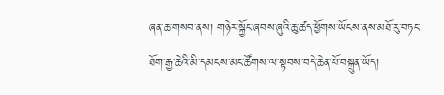ཞན་ཆ་གསབ་ནས། གཉེར་སྐྱོང་ཞབས་ཞུའི་ཆུ་ཚད་ཕྱོགས་ཡོངས་ནས་མཐོ་རུ་བཏང་ཐོག་རྒྱ་ཆེའི་མི་དམངས་མང་ཚོགས་ལ་སྟབས་བདེ་ཆེན་པོ་བསྐྲུན་ཡོད།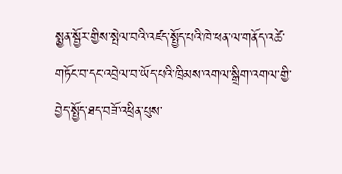སྨྱན་སྦྱོར་གྱིས་སྤེལ་བའི་འཛད་སྤྱོད་པའི་ཁེ་ཕན་ལ་གནོད་འཚེ་གཏོང་བ་དང་འབྲེལ་བ་ཡོད་པའི་ཁྲིམས་འགལ་སྒྲིག་འགལ་གྱི་བྱེད་སྤྱོད་ཐད་བཟོ་འཕྲིན་པུས་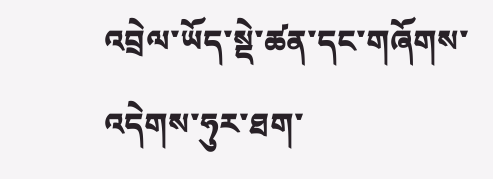འབྲེལ་ཡོད་སྡེ་ཚན་དང་གཞོགས་འདེགས་ཧུར་ཐག་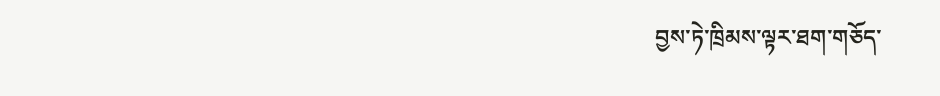བྱས་ཏེ་ཁྲིམས་ལྟར་ཐག་གཅོད་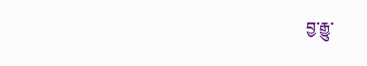བྱ་རྒྱུ་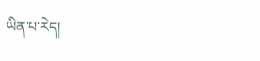ཡིན་པ་རེད།